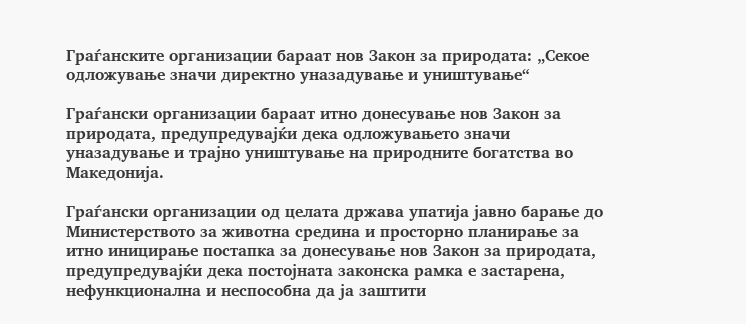Граѓанските организации бараат нов Закон за природата: „Секое одложување значи директно уназадување и уништување“

Граѓански организации бараат итно донесување нов Закон за природата, предупредувајќи дека одложувањето значи уназадување и трајно уништување на природните богатства во Македонија.

Граѓански организации од целата држава упатија јавно барање до Министерството за животна средина и просторно планирање за итно иницирање постапка за донесување нов Закон за природата, предупредувајќи дека постојната законска рамка е застарена, нефункционална и неспособна да ја заштити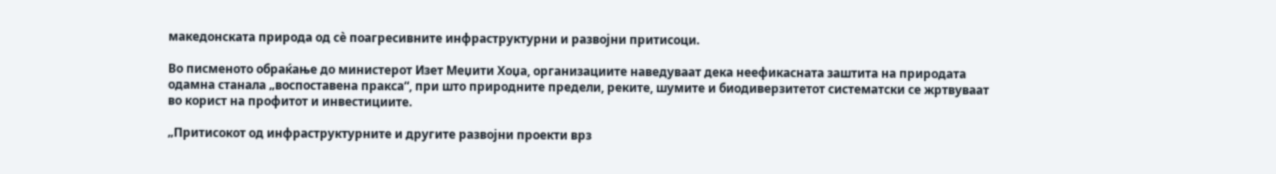македонската природа од сè поагресивните инфраструктурни и развојни притисоци.

Во писменото обраќање до министерот Изет Меџити Хоџа, организациите наведуваат дека неефикасната заштита на природата одамна станала „воспоставена пракса“, при што природните предели, реките, шумите и биодиверзитетот систематски се жртвуваат во корист на профитот и инвестициите.

„Притисокот од инфраструктурните и другите развојни проекти врз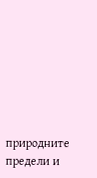природните предели и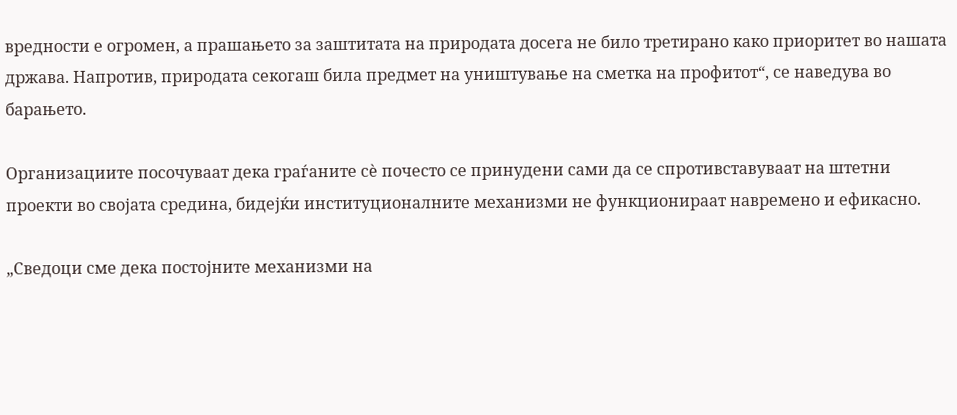вредности е огромен, а прашањето за заштитата на природата досега не било третирано како приоритет во нашата држава. Напротив, природата секогаш била предмет на уништување на сметка на профитот“, се наведува во барањето.

Организациите посочуваат дека граѓаните сè почесто се принудени сами да се спротивставуваат на штетни проекти во својата средина, бидејќи институционалните механизми не функционираат навремено и ефикасно.

„Сведоци сме дека постојните механизми на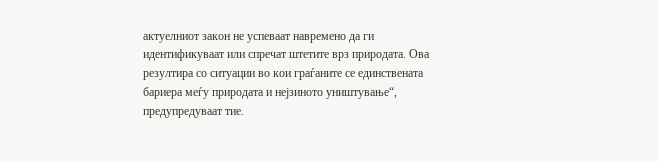актуелниот закон не успеваат навремено да ги идентификуваат или спречат штетите врз природата. Ова резултира со ситуации во кои граѓаните се единствената бариера меѓу природата и нејзиното уништување“, предупредуваат тие.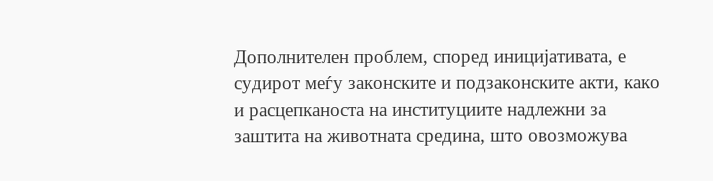Дополнителен проблем, според иницијативата, е судирот меѓу законските и подзаконските акти, како и расцепканоста на институциите надлежни за заштита на животната средина, што овозможува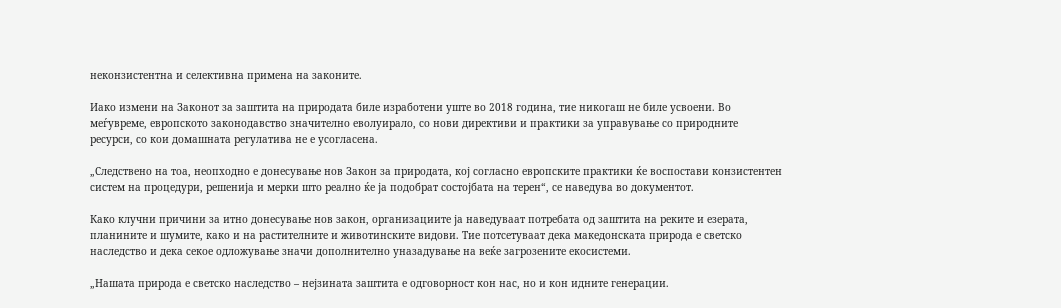неконзистентна и селективна примена на законите.

Иако измени на Законот за заштита на природата биле изработени уште во 2018 година, тие никогаш не биле усвоени. Во меѓувреме, европското законодавство значително еволуирало, со нови директиви и практики за управување со природните ресурси, со кои домашната регулатива не е усогласена.

„Следствено на тоа, неопходно е донесување нов Закон за природата, кој согласно европските практики ќе воспостави конзистентен систем на процедури, решенија и мерки што реално ќе ја подобрат состојбата на терен“, се наведува во документот.

Како клучни причини за итно донесување нов закон, организациите ја наведуваат потребата од заштита на реките и езерата, планините и шумите, како и на растителните и животинските видови. Тие потсетуваат дека македонската природа е светско наследство и дека секое одложување значи дополнително уназадување на веќе загрозените екосистеми.

„Нашата природа е светско наследство – нејзината заштита е одговорност кон нас, но и кон идните генерации.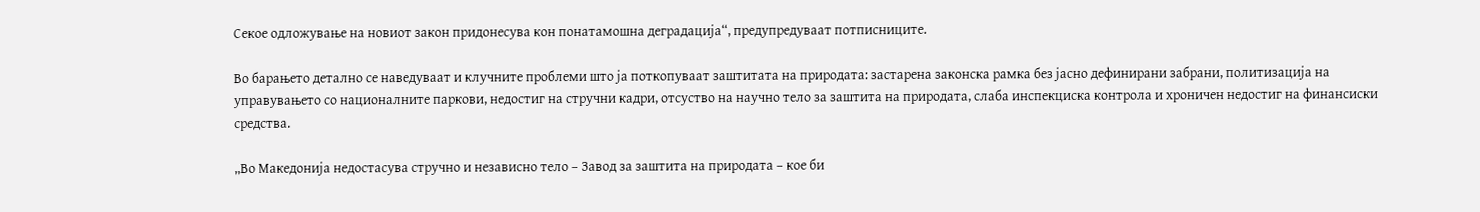Секое одложување на новиот закон придонесува кон понатамошна деградација“, предупредуваат потписниците.

Во барањето детално се наведуваат и клучните проблеми што ја поткопуваат заштитата на природата: застарена законска рамка без јасно дефинирани забрани, политизација на управувањето со националните паркови, недостиг на стручни кадри, отсуство на научно тело за заштита на природата, слаба инспекциска контрола и хроничен недостиг на финансиски средства.

„Во Македонија недостасува стручно и независно тело – Завод за заштита на природата – кое би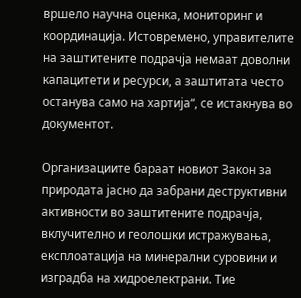вршело научна оценка, мониторинг и координација. Истовремено, управителите на заштитените подрачја немаат доволни капацитети и ресурси, а заштитата често останува само на хартија“, се истакнува во документот.

Организациите бараат новиот Закон за природата јасно да забрани деструктивни активности во заштитените подрачја, вклучително и геолошки истражувања, експлоатација на минерални суровини и изградба на хидроелектрани. Тие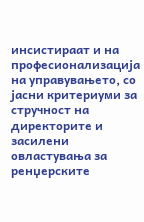инсистираат и на професионализација на управувањето, со јасни критериуми за стручност на директорите и засилени овластувања за ренџерските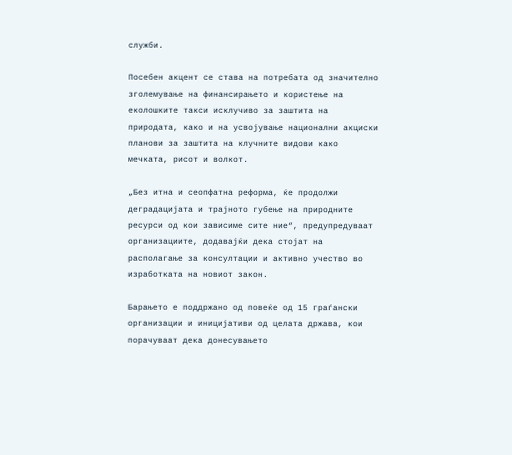служби.

Посебен акцент се става на потребата од значително зголемување на финансирањето и користење на еколошките такси исклучиво за заштита на природата, како и на усвојување национални акциски планови за заштита на клучните видови како мечката, рисот и волкот.

„Без итна и сеопфатна реформа, ќе продолжи деградацијата и трајното губење на природните ресурси од кои зависиме сите ние“, предупредуваат организациите, додавајќи дека стојат на располагање за консултации и активно учество во изработката на новиот закон.

Барањето е поддржано од повеќе од 15 граѓански организации и иницијативи од целата држава, кои порачуваат дека донесувањето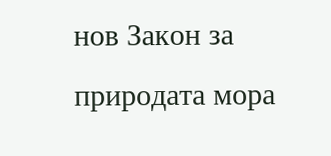нов Закон за природата мора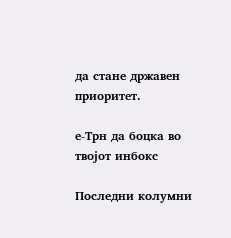да стане државен приоритет.

е-Трн да боцка во твојот инбокс

Последни колумни